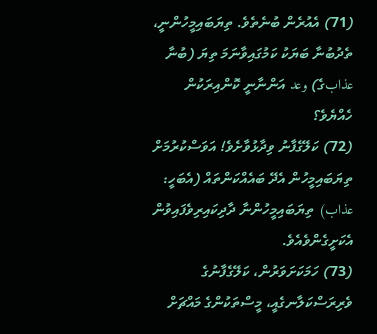(71) އެއުރެން ބުނެތެވެ. ތިޔަބައިމީހުންނީ، ތެދުބުނާ ބަޔަކު ކަމުގައިވާނަމަ ތިޔަ (ބުނާ عذابގެ) وعد އަންނާނީ ކޮންއިރަކުން ހެއްޔެވެ؟
(72) ކަލޭގެފާނު ވިދާޅުވާށެވެ! އަވަސްކުރުމަށް ތިޔަބައިމީހުން އެދޭ ބައެއްކަންތައް (އެބަހީ: عذاب) ތިޔަބައިމީހުންނާ ދާދިކައިރިވެފައިވުން އެކަށީގެންވެއެވެ.
(73) ހަމަކަށަވަރުން، ކަލޭގެފާނުގެ ވެރިރަސްކަލާނގެއީ، މީސްތަކުންގެ މައްޗަށް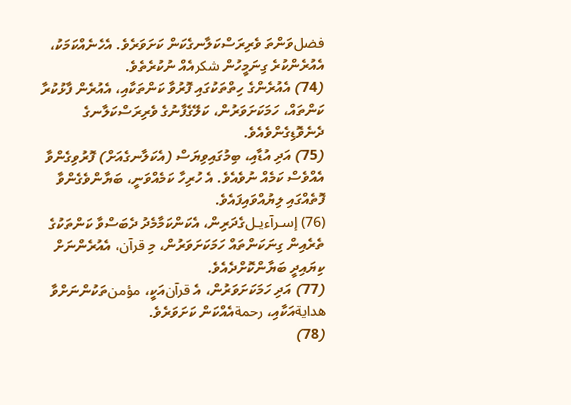فضلވަންތަ ވެރިރަސްކަލާނގެކަން ކަށަވަރެވެ. އެހެނެއްކަމަކު، އެއުރެންކުރެ ގިނަމީހުން شكرއެއް ނުކުރެތެވެ.
(74) އެއުރެންގެ ހިތްތަކުގައި ފޮރުވާ ކަންތަކާއި، އެއުރެން ފާޅުކުރާ ކަންތައް، ހަމަކަށަވަރުން، ކަލޭގެފާނުގެ ވެރިރަސްކަލާނގެ ދެނެވޮޑިގެންވެއެވެ.
(75) އަދި އުޑާއި، ބިމުގައިވިޔަސް (އެކަލާނގެއަށް) ފޮރުވިގެންވާ އެއްވެސް ކަމެއް ނުވެއެވެ. އެ ހުރިހާ ކަމެއްވަނީ، ބަޔާންވެގެންވާ ފޮތެއްގައި ލިޔުއްވައިފައެވެ.
(76) إسـرآءيـلގެދަރިން، އެކަންކަމާމެދު ދެބަސްވާ ކަންތަކުގެ ތެރެއިން ގިނަކަންތައް ހަމަކަށަވަރުން، މި قرآن، އެއުރެންނަށް ކިޔައިދީ ބަޔާންކޮށްދެއެވެ.
(77) އަދި ހަމަކަށަވަރުން، އެ قرآنއަކީ، مؤمنތަކުންނަށްވާ هدايةއަކާއި، رحمةއެއްކަން ކަށަވަރެވެ.
(78)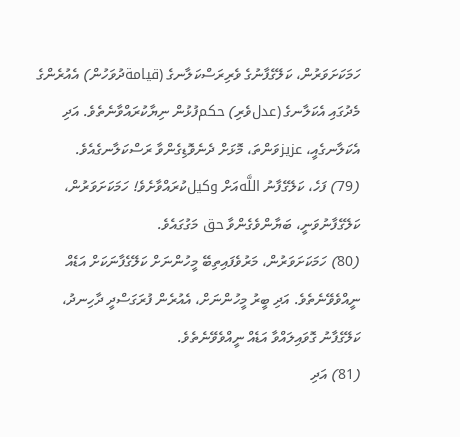ހަމަކަށަވަރުން، ކަލޭގެފާނުގެ ވެރިރަސްކަލާނގެ (قيامةދުވަހުން) އެއުރެންގެ މެދުގައި އެކަލާނގެ (عدلވެރި) حكمފުޅުން ނިޔާކުރައްވާނެތެވެ. އަދި އެކަލާނގެއީ، عزيزވަންތަ، މޮޅަށް ދެނެވޮޑިގެންވާ ރަސްކަލާނގެއެވެ.
(79) ފަހެ، ކަލޭގެފާނު اللَّهއަށް وكيلކުރައްވާށެވެ! ހަމަކަށަވަރުން، ކަލޭގެފާނުވަނީ، ބަޔާންވެގެންވާ حق މަގުގައެވެ.
(80) ހަމަކަށަވަރުން، މަރުވެފައިތިބޭ މީހުންނަށް ކަލޭގެފާނަކަށް އަޑެއް ނީއްވެވޭނެތެވެ. އަދި ބީރު މީހުންނަށް، އެއުރެން ފުރަގަސްދީ ދާހިނދު، ކަލޭގެފާނު ގޮވައިލައްވާ އަޑެއް ނީއްވެވޭނެތެވެ.
(81) އަދި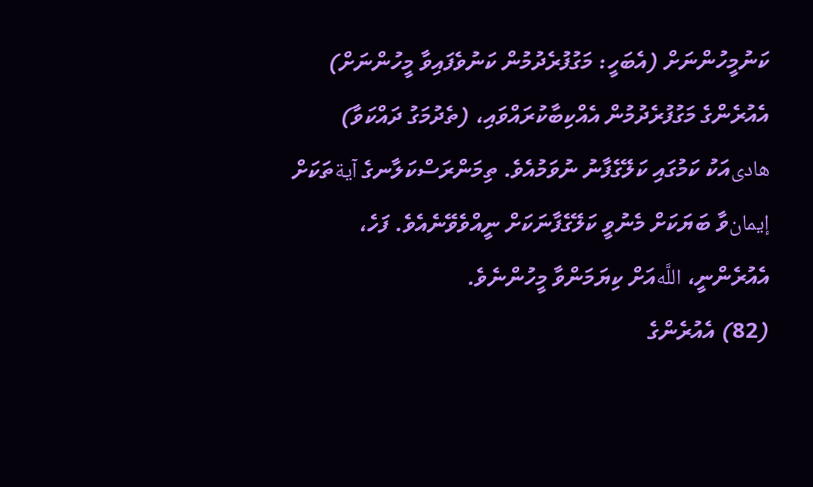ކަނުމީހުންނަށް (އެބަހީ: މަގުފުރެދުމުން ކަނުވެފައިވާ މީހުންނަށް) އެއުރެންގެ މަގުފުރެދުމުން އެއްކިބާކުރައްވައި، (ތެދުމަގު ދައްކަވާ) هادىއަކު ކަމުގައި ކަލޭގެފާނު ނުވަމުއެވެ. ތިމަންރަސްކަލާނގެ آيةތަކަށް إيمانވާ ބަޔަކަށް މެނުވީ ކަލޭގެފާނަކަށް ނީއްވެވޭނެއެވެ. ފަހެ، އެއުރެންނީ، اللَّهއަށް ކިޔަމަންވާ މީހުންނެވެ.
(82) އެއުރެންގެ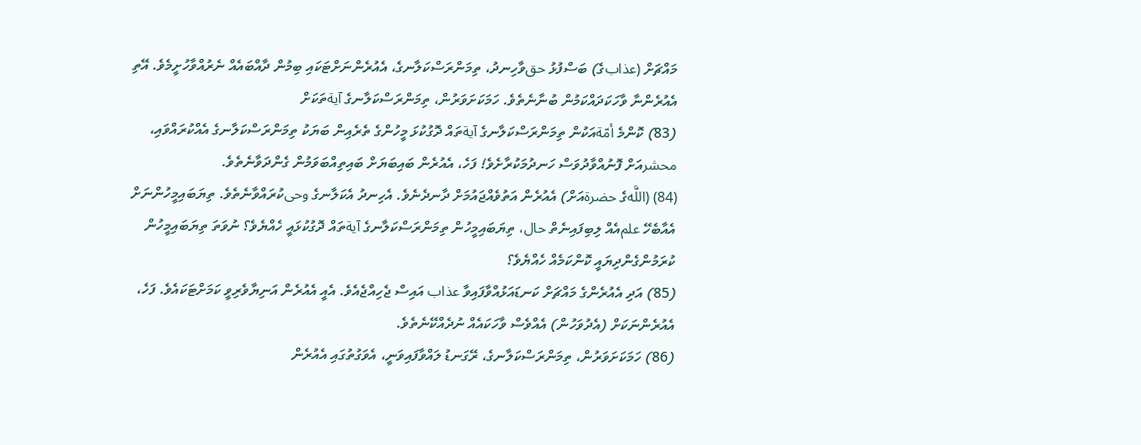މައްޗަށް (عذابގެ) ބަސްފުޅު حقވާހިނދު، ތިމަންރަސްކަލާނގެ، އެއުރެންނަށްޓަކައި ބިމުން ދާއްބައެއް ނެރުއްވާހުށީމެވެ. އޭތި އެއުރެންނާ ވާހަކަދައްކަމުން ބުނާނެތެވެ. ހަމަކަށަވަރުން، ތިމަންރަސްކަލާނގެ آيةތަކަށް
(83) ކޮންމެ أمّةއަކުން ތިމަންރަސްކަލާނގެ آيةތައް ދޮގުކުޅަ މީހުންގެ ތެރެއިން ބަޔަކު ތިމަންރަސްކަލާނގެ އެއްކުރައްވައި، محشرއަށް ފޮނުއްވާދުވަސް ހަނދުމަކުރާށެވެ! ފަހެ، އެއުރެން ބައިބަޔަށް ބައިތިއްބަވަމުން ގެންދަވާނެތެވެ.
(84) (اللَّهގެ حضرةއަށް) އެއުރެން އަތުވެއްޖައުމަށް ދާނދެނެވެ. އެހިނދު އެކަލާނގެ وحىކުރައްވާނެތެވެ. ތިޔަބައިމީހުންނަށް އެއާބެހޭ علمއެއް ލިބިފައިނެތް حال، ތިޔަބައިމީހުން ތިމަންރަސްކަލާނގެ آيةތައް ދޮގުކުޅައީ ހެއްޔެވެ؟ ނުވަތަ ތިޔަބައިމީހުން ކުރަމުންގެންދިޔައީ ކޮންކަމެއް ހެއްޔެވެ؟
(85) އަދި އެއުރެންގެ މައްޗަށް ކަނޑައަޅުއްވާފައިވާ عذاب އައިސް ޖެހިއްޖެއެވެ. އެއީ އެއުރެން އަނިޔާވެރިވީ ކަމަށްޓަކައެވެ. ފަހެ، އެއުރެންނަކަށް (އެދުވަހުން) އެއްވެސް ވާހަކައެއް ނުދެއްކޭނެތެވެ.
(86) ހަމަކަށަވަރުން، ތިމަންރަސްކަލާނގެ، ރޭގަނޑު ލައްވާފައިވަނީ، އެވަގުތުގައި އެއުރެން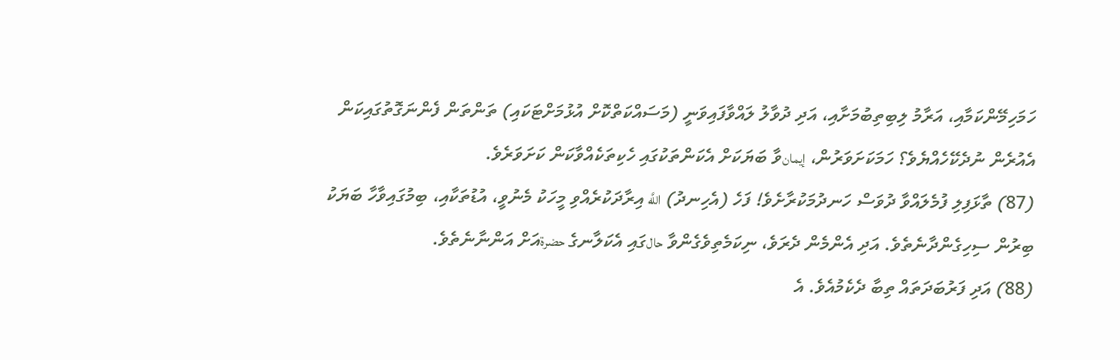ހަމަހިމޭންކަމާއި، އަރާމު ލިބިތިބުމަށާއި، އަދި ދުވާލު ލައްވާފައިވަނީ (މަސައްކަތްކޮށް އުޅުމަށްޓަކައި) ތަންތަން ފެންނަގޮތުގައިކަން އެއުރެން ނުދެކޭހެއްޔެވެ؟ ހަމަކަށަވަރުން، إيمانވާ ބަޔަކަށް އެކަންތަކުގައި ހެކިތަކެއްވާކަން ކަށަވަރެވެ.
(87) ތާޅަފިލި ފުމެލައްވާ ދުވަސް ހަނދުމަކުރާށެވެ! ފަހެ (އެހިނދު) اللَّه އިރާދަކުރެއްވި މީހަކު މެނުވީ، އުޑުތަކާއި، ބިމުގައިވާހާ ބަޔަކު ބިރުން ސިހިގެންދާނެތެވެ. އަދި އެންމެން ދެރަވެ، ނިކަމެތިވެގެންވާ حالގައި އެކަލާނގެ حضرةއަށް އަންނާނެތެވެ.
(88) އަދި ފަރުބަދަތައް ތިބާ ދެކެމުއެވެ. އެ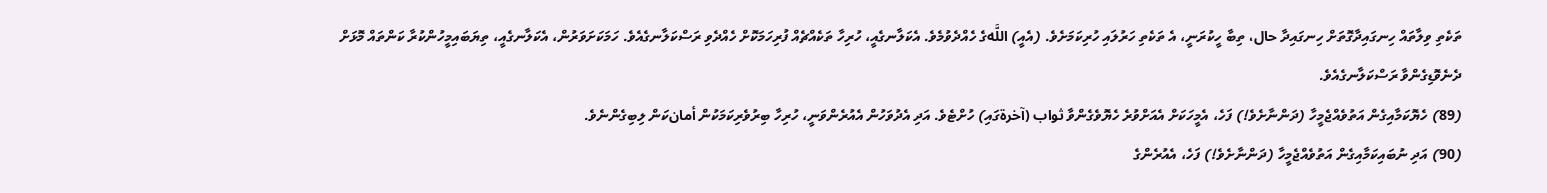ތަކެތި ވިލާތައް ހިނގައިދާގޮތަށް ހިނގައިދާ حال، ތިބާ ހީކުރަނީ، އެ ތަކެތި ހަރުލައި ހުރިކަމަށެވެ. (އެއީ) اللَّهގެ ހެއްދެވުމެވެ. އެކަލާނގެއީ، ހުރިހާ ތަކެއްޗެއް ފުރިހަމަކޮށް ހެއްދެވި ރަސްކަލާނގެއެވެ. ހަމަކަށަވަރުން، އެކަލާނގެއީ، ތިޔަބައިމީހުންކުރާ ކަންތައް މޮޅަށް ދެނެވޮޑިގެންވާ ރަސްކަލާނގެއެވެ.
(89) ހެޔޮކަމާއިގެން އަތުވެއްޖެމީހާ (ދަންނާށެވެ!) ފަހެ، އެމީހަކަށް އެއަށްވުރެ ހެޔޮވެގެންވާ ثواب (آخرةގައި) ހުށްޓެވެ. އަދި އެދުވަހުން އެއުރެންވަނީ، ހުރިހާ ބިރުވެރިކަމަކުން أمانކަން ލިބިގެންނެވެ.
(90) އަދި ނުބައިކަމާއިގެން އަތުވެއްޖެމީހާ (ދަންނާށެވެ!) ފަހެ، އެއުރެންގެ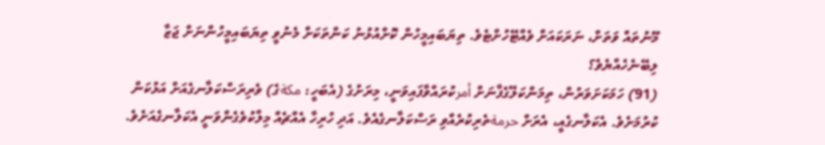މޫނުތައް ވަތަށް، ނަރަކައަށް ވެއްޓޭހުށްޓެވެ. ތިޔަބައިމީހުން ކޮށްއުޅުނު ކަންތަކަށް މެނުވީ ތިޔަބައިމީހުންނަށް ޖަޒާ ލިބޭނެހެއްޔެވެ؟
(91) ހަމަކަށަވަރުން، ތިމަންކަލޭގެފާނަށް أمرކުރައްވާފައިވަނީ، މިރަށުގެ (އެބަހީ: مكةގެ) ވެރިރަސްކަލާނގެއަށް އަޅުކަން ކުރުމަށެވެ. އެކަލާނގެއީ، އެރަށް حرمةތެރިކުރެއްވި ރަސްކަލާނގެއެވެ. އަދި ހުރިހާ އެއްޗެއް މިލްކުވެގެންވަނީ އެކަލާނގެއަށެވެ.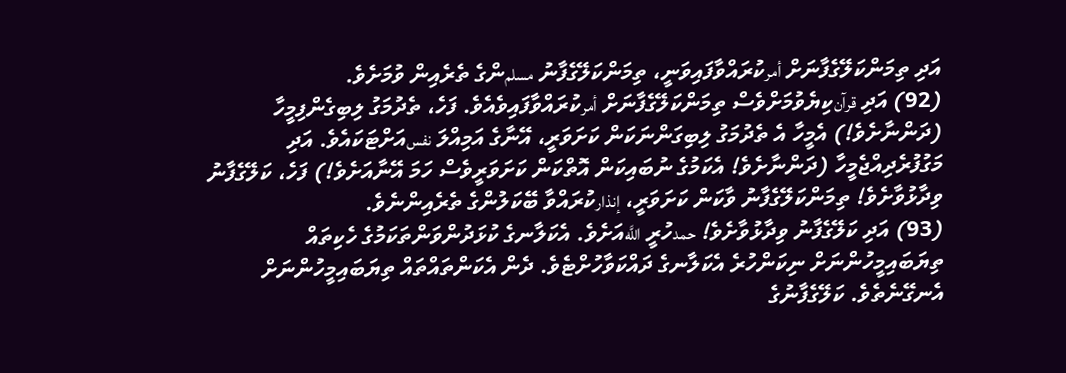އަދި ތިމަންކަލޭގެފާނަށް أمرކުރައްވާފައިވަނީ، ތިމަންކަލޭގެފާނު مسلمންގެ ތެރެއިން ވުމަށެވެ.
(92) އަދި قرآنކިޔެވުމަށްވެސް ތިމަންކަލޭގެފާނަށް أمرކުރައްވާފައިވެއެވެ. ފަހެ، ތެދުމަގު ލިބިގެންފިމީހާ (ދަންނާށެވެ!) އެމީހާ އެ ތެދުމަގު ލިބިގަންނަކަން ކަށަވަރީ، އޭނާގެ އަމިއްލަ نفسއަށްޓަކައެވެ. އަދި މަގުފުރެދިއްޖެމީހާ (ދަންނާށެވެ! އެކަމުގެ ނުބައިކަން އޮތްކަން ކަށަވަރީވެސް ހަމަ އޭނާއަށެވެ!) ފަހެ، ކަލޭގެފާނު ވިދާޅުވާށެވެ! ތިމަންކަލޭގެފާނު ވާކަން ކަށަވަރީ، إنذارކުރައްވާ ބޭކަލުންގެ ތެރެއިންނެވެ.
(93) އަދި ކަލޭގެފާނު ވިދާޅުވާށެވެ! حمدހުރީ اللَّهއަށެވެ. އެކަލާނގެ ކުޅަދުންވަންތަކަމުގެ ހެކިތައް ތިޔަބައިމީހުންނަށް ނިކަންހުރެ އެކަލާނގެ ދައްކަވާހުށްޓެވެ. ދެން އެކަންތައްތައް ތިޔަބައިމީހުންނަށް އެނގޭނެތެވެ. ކަލޭގެފާނުގެ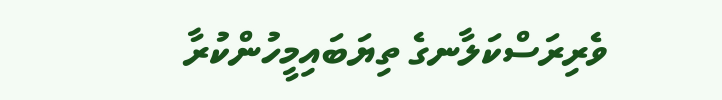ވެރިރަސްކަލާނގެ ތިޔަބައިމީހުންކުރާ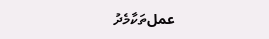عملތަކާމެދު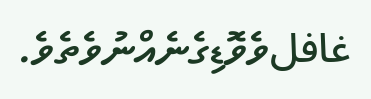غافلވެވޮޑިގެނެއްނުވެތެވެ.